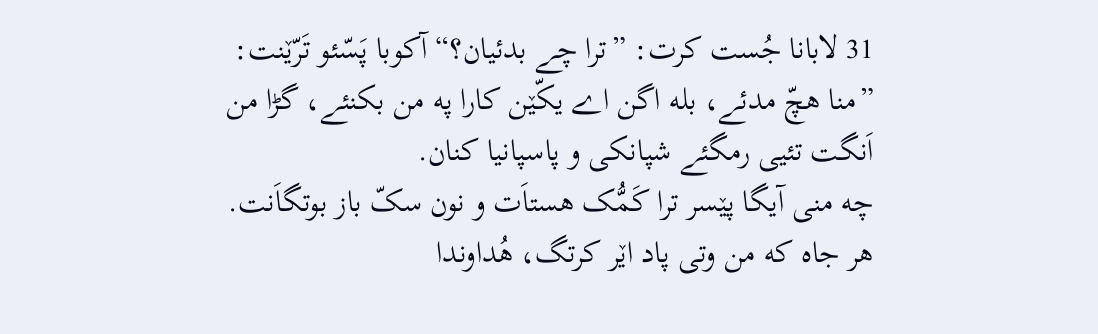31 لابانا جُست کرت: ”ترا چے بدئیان؟“ آکوبا پَسّئو تَرّێنت: ”منا هچّ مدئے، بله اگن اے یکّێن کارا په من بکنئے، گڑا من اَنگت تئیی رمگئے شپانکی و پاسپانیا کنان.
چه منی آیگا پێسر ترا کَمُّک هستاَت و نون سکّ باز بوتگاَنت. هر جاه که من وتی پاد اێر کرتگ، هُداوندا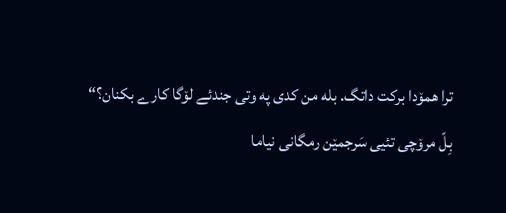ترا همۆدا برکت داتگ. بله من کدی په وتی جندئے لۆگا کارے بکنان؟“
بِلّ مرۆچی تئیی سَرجمێن رمگانی نیاما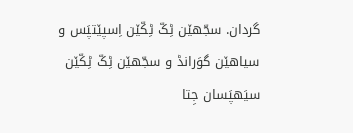گردان. سجّهێن ٹِکّ ٹِکّێن اِسپێتپَس و سیاهێن گوَرانڈ و سجّهێن ٹِکّ ٹِکّێن سیَهپَسان جِتا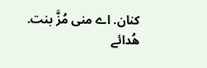کنان. اے منی مُزَّ بنت.
هُدائے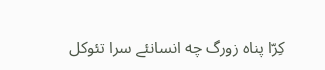کِرّا پناه زورگ چه انسانئے سرا تئوکل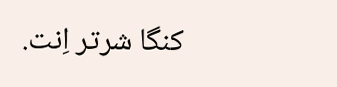کنگا شرتر اِنت.